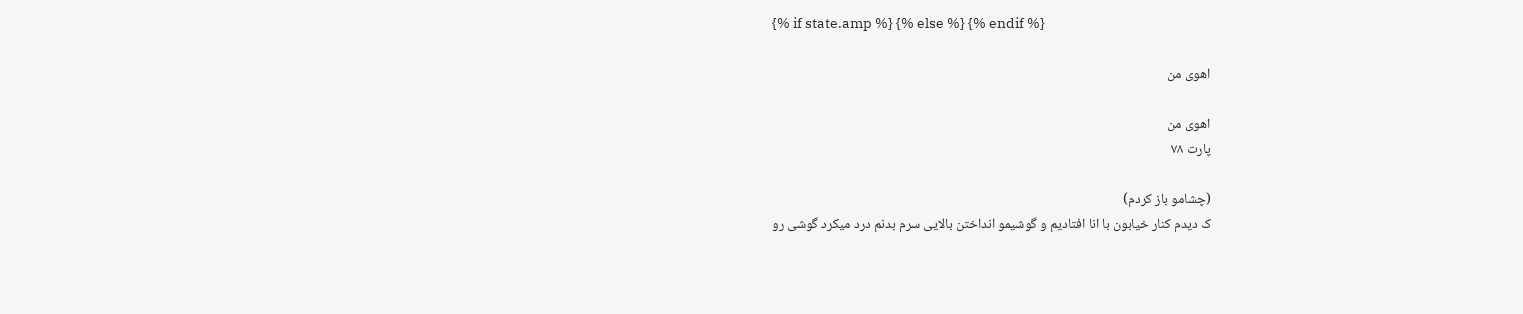{% if state.amp %} {% else %} {% endif %}

اهوی من

اهوی من
پارت ۷۸

(چشامو باز کردم)
ک دیدم کنار خیابون با انا افتادیم و گوشیمو انداختن بالایی سرم بدنم درد میکرد گوشی رو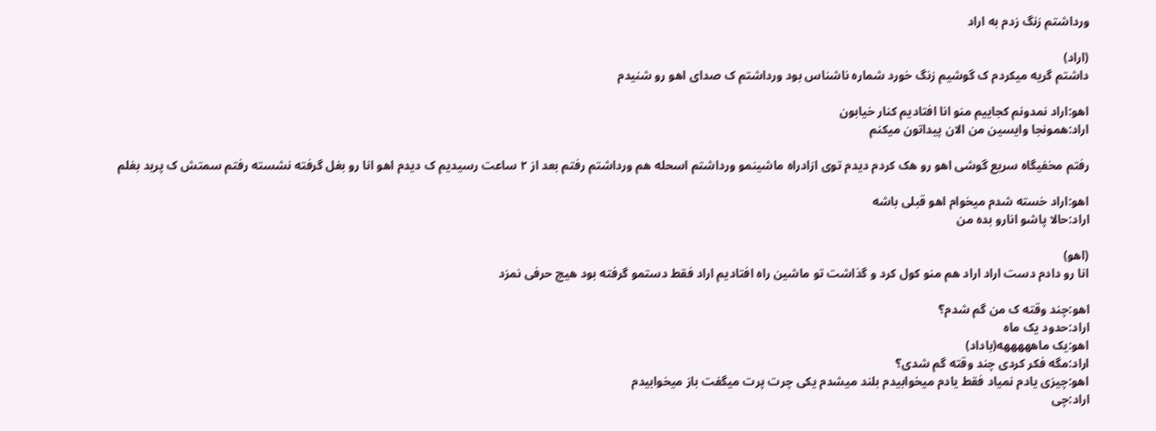ورداشتم زنگ زدم به اراد

(اراد)
داشتم گریه میکردم ک گوشیم زنگ خورد شماره ناشناس بود ورداشتم ک صدای اهو رو شنیدم

اهو:اراد نمدونم کجاییم منو انا افتادیم کنار خیابون
اراد:همونجا وایسین من الان پیداتون میکنم

رفتم مخفیگاه سریع گوشی اهو رو هک کردم دیدم توی ازادراه ماشینمو ورداشتم اسحله هم ورداشتم رفتم بعد از ۲ ساعت رسیدیم ک دیدم اهو انا رو بغل گرفته نشسته رفتم سمتش ک پرید بغلم

اهو:اراد خسته شدم میخوام اهو قبلی باشه
اراد:حالا پاشو انارو بده من

(اهو)
انا رو دادم دست اراد اراد هم منو کول کرد و گذاشت تو ماشین‌ راه افتادیم اراد فقط دستمو گرفته بود هیچ حرفی نمزد

اهو:چند وقته ک من گم شدم؟
اراد:حدود یک ماه
اهو:یک ماهههههه(باداد)
اراد:مگه فکر کردی چند وقته گم شدی؟
اهو:چیزی یادم نمیاد فقط یادم میخوابیدم بلند میشدم یکی چرت پرت میگفت باز میخوابیدم
اراد:چی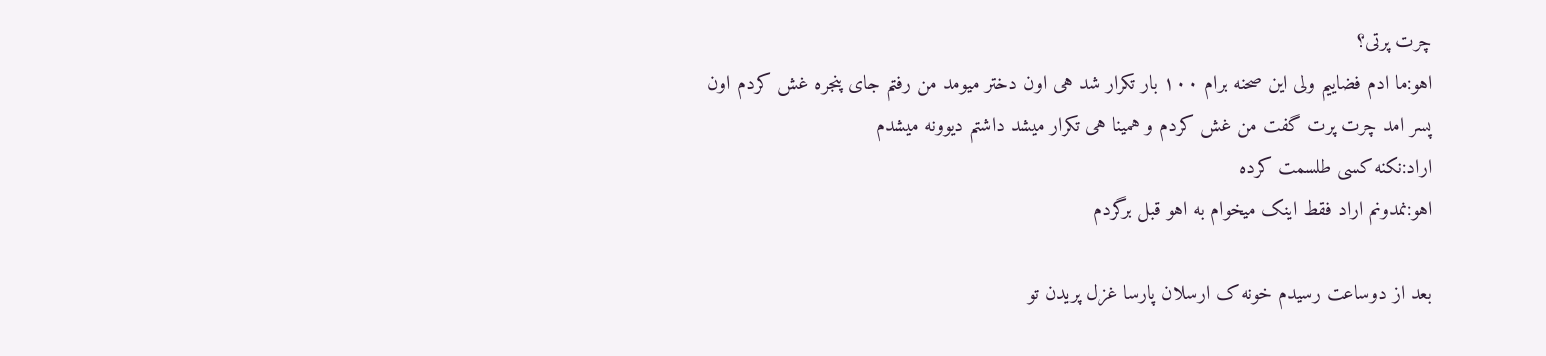چرت پرتی؟
اهو:ما ادم فضاییم ولی این صحنه برام ۱۰۰ بار تکرار شد هی اون دختر میومد من رفتم جای پنجره غش کردم اون پسر امد چرت پرت گفت من غش کردم و همینا هی تکرار میشد داشتم دیوونه میشدم
اراد:نکنه کسی طلسمت کرده
اهو:نمدونم اراد فقط اینک میخوام به اهو قبل برگردم

بعد از دوساعت رسیدم خونه ک ارسلان پارسا غزل پریدن تو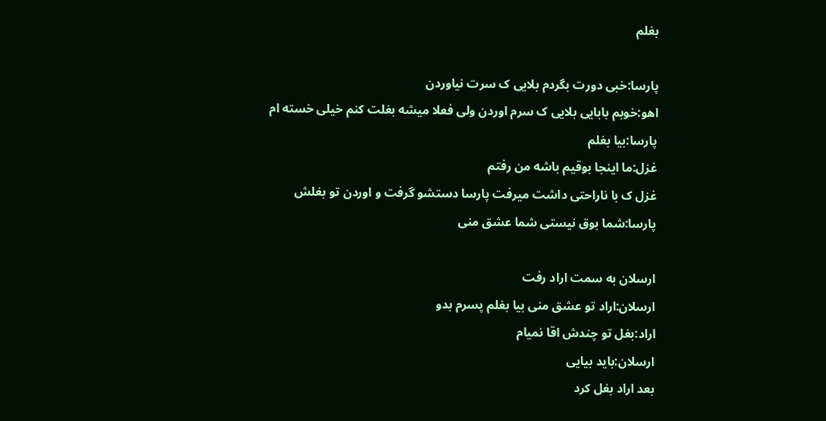بغلم

پارسا:خبی دورت بگردم بلایی ک سرت نیاوردن
اهو:خوبم بابایی بلایی ک سرم اوردن ولی فعلا میشه بغلت کنم خیلی خسته ام
پارسا:بیا بغلم
غزل:ما اینجا بوقیم باشه من رفتم
غزل ک با ناراحتی داشت میرفت پارسا دستشو گرفت و اوردن تو بغلش
پارسا:شما بوق نیستی شما عشق منی

ارسلان به سمت اراد رفت
ارسلان:اراد تو عشق منی بیا بغلم پسرم بدو
اراد:بغل تو چندش اقا نمیام
ارسلان:باید بیایی
بعد اراد بغل کرد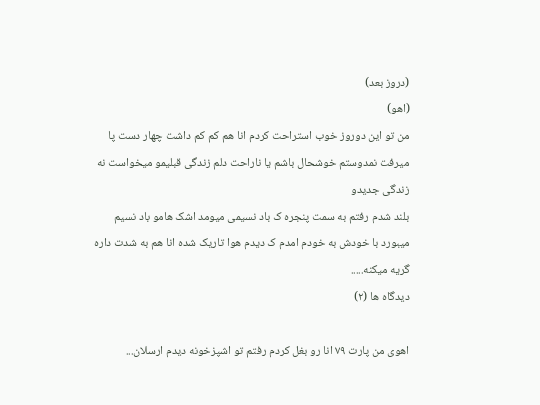(دروز بعد)
(اهو)
من تو این دوروز خوب استراحت کردم انا هم کم کم داشت چهار دست پا میرفت نمدوستم خوشحال باشم یا ناراحت دلم زندگی قبلیمو میخواست نه زندگی جدیدو
بلند شدم رفتم به سمت پنجره ک باد نسیمی میومد اشک هامو باد نسیم میبورد با خودش به خودم امدم ک دیدم هوا تاریک شده انا هم به شدت داره گریه میکنه.....
دیدگاه ها (۲)

اهوی من پارت ۷۹ انا رو بغل کردم رفتم تو اشپزخونه دیدم ارسلان...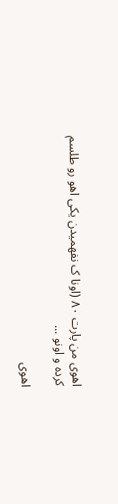اهوی من پارت ۸۰ (اونا ک نفهمیدن یکی اهو رو طلسم کرده و اونو ...

اهوی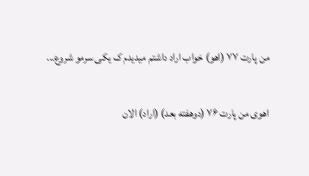من پارت ۷۷ (اهو) خواب اراد داشتم میدیدم ک یکی سرمو شروع...

اهوی من پارت ۷۶ (دوهفته بعد) (اراد) الان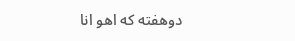دوهفته که اهو انا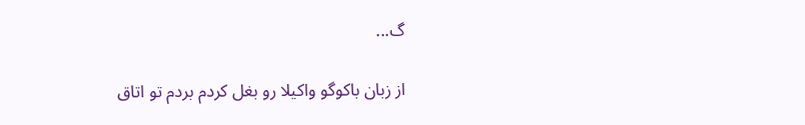گ...

از زبان باکوگو واکیلا رو بغل کردم بردم تو اتاق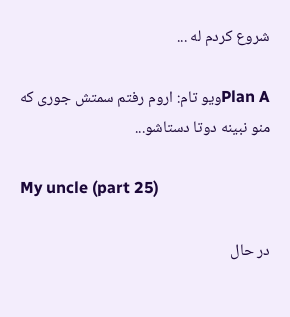شروع کردم له ...

Plan Aویو تام: اروم رفتم سمتش جوری که منو نبینه دوتا دستاشو...

My uncle (part 25)

در حال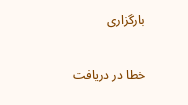بارگزاری

خطا در دریافت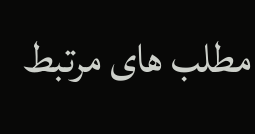مطلب های مرتبط